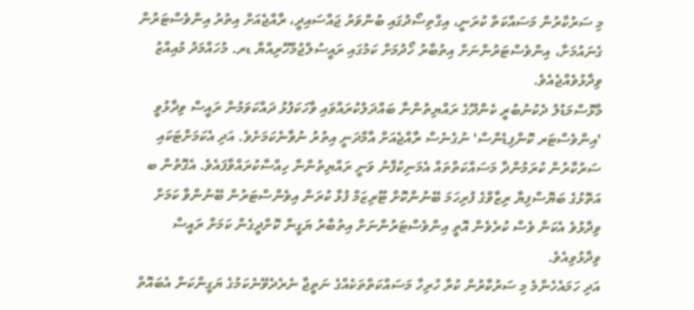މި ސަރުކާރުން މަސައްކަތް ކުރަނީ، އިގްތިސޯދުގައި ބުންވަރު ޖައްސައިދީ، ރާއްޖެއަށް އިތުރު އިންވެސްޓަރުން ގެނައުމަށާ، އިންވެސްޓަރުންނަށް އިތުބާރު ހޯދުމަށް ކަމުގައި ރައީސުލްޖުމްހޫރިއްޔާ ޑރ. މުހައްމަދު މުއިއްޒު ވިދާޅުވެއްޖެއެވެ.
މާޅޮސްމަޑުލު ދެކުނުބުރީ ކެންދޫގެ ރައްޔިތުންނާ ބައްދަލުކުރައްވައި ވާހަކަފުޅު ދައްކަވަމުން ރައީސް ވިދާޅުވީ 'އިންވެސްޓަރ ކޮންފިޑެންސް' ނުގެނެސް ރާއްޖެއަށް އާމްދަނީ އިތުރު ނުވާނެކަމަށެވެ. އަދި އެކަމަށްޓަކައި ސަރުކާރުން ކުރަމުންދާ މަސައްކަތްތައް އެމަނިކުފާނު ވަނީ ރައްޔިތުންނާ ހިއްސާކުރައްވާފައެވެ. އެގޮތުން ބ އަތޮޅުގެ ބަޔޮސްފިޔާ ރިޒާވްގެ ފުރިހަމަ ބޭނުންކޮށް ޓޫރިޒަމް ފުޅާ ކުރަން އިވެންސްޓަރުން ބޭނުންވާ ކަމަށް ވިދާޅުވެ އެކަން ވެސް ކުރެވެން އޮތީ އިންވެސްޓަރުންނަށް އިތުބާރު ޔަގީން ކޮށްދީގެން ކަމަށް ރައީސް ވިދާޅުވިއެވެ.
އަދި ހަމައެހެންމެ މި ސަރުކާރުން ކުރާ ހުރިހާ މަސައްކަތްތަކެއްގެ ނަތީޖާ ނެރެދެވޭނެކަމުގެ ޔަގީންކަން އެބައޮތް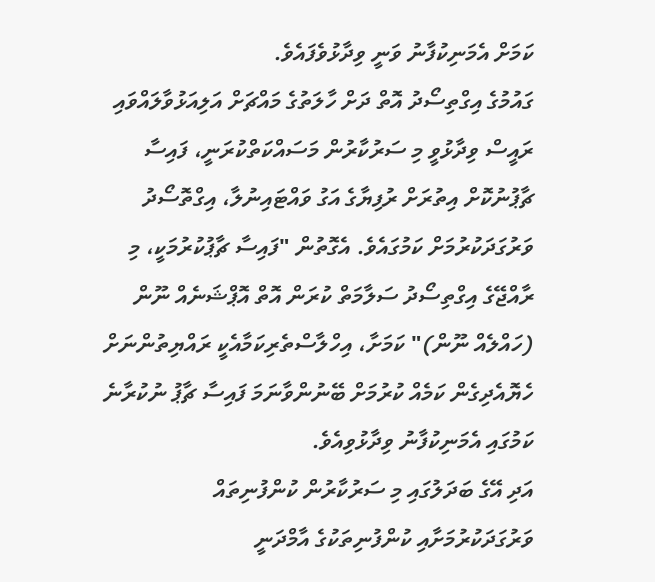ކަމަށް އެމަނިކުފާނު ވަނީ ވިދާޅުވެފައެވެ.
ގައުމުގެ އިގްތިސޯދު އޮތް ދަށް ހާލަތުގެ މައްޗަށް އަލިއަޅުވާލައްވައި ރައީސް ވިދާޅުވީ މި ސަރުކާރުން މަސައްކަތްކުރަނީ، ފައިސާ ޗާޕުނުކޮށް އިތުރަށް ރުފިޔާގެ އަގު ވައްޓައިނުލާ، އިގްތޮސޯދު ވަރުގަދަކުރުމަށް ކަމުގައެވެ. އެގޮތުން "ފައިސާ ޗާޕުކުރުމަކީ، މި ރާއްޖޭގެ އިގްތިސޯދު ސަލާމަތް ކުރަން އޮތް އޮޕްޝަނެއް ނޫން (ހައްލެއް ނޫން)" ކަމަށާ، އިހްލާސްތެރިކަމާއެކީ ރައްޔިތުންނަށް ހެޔޮއެދިގެން ކަމެއް ކުރުމަށް ބޭނުންވާނަމަ ފައިސާ ޗާޕު ނުކުރާނެ ކަމުގައި އެމަނިކުފާނު ވިދާޅުވިއެވެ.
އަދި އޭގެ ބަދަލުގައި މި ސަރުކާރުން ކުންފުނިތައް ވަރުގަދަކުރުމަށާއި ކުންފުނިތަކުގެ އާމްދަނީ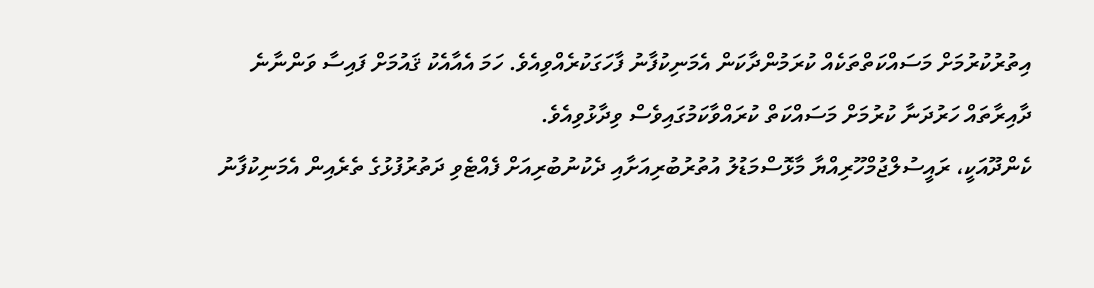އިތުރުކުރުމަށް މަސައްކަތްތަކެއް ކުރަމުންދާކަން އެމަނިކުފާނު ފާހަގަކުރެއްވިއެވެ. ހަމަ އެއާއެކު ޤައުމަށް ފައިސާ ވަންނާނެ ދާއިރާތައް ހަރުދަނާ ކުރުމަށް މަސައްކަތް ކުރައްވާކަމުގައިވެސް ވިދާޅުވިއެވެ.
ކެންދޫއަކީ، ރައީސުލްޖުމްހޫރިއްޔާ މާޅޮސްމަޑުލު އުތުރުބުރިއަށާއި ދެކުނުބުރިއަށް ފެއްޓެވި ދަތުރުފުޅުގެ ތެރެއިން އެމަނިކުފާނު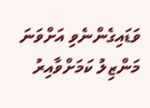ވަޑައިގެންނެވި އަށްވަނަ މަންޒިލު ކަމަށްވާއިރު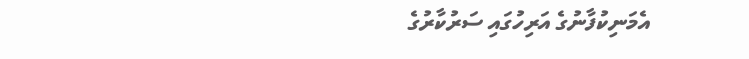އެމަނިކުފާނުގެ އަރިހުގައި ސަރުކާރުގެ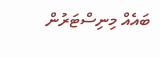ބައެއް މިނިސްޓަރުން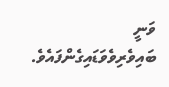ވަނީ ބައިވެރިވެވަޑައިގެންފައެވެ.